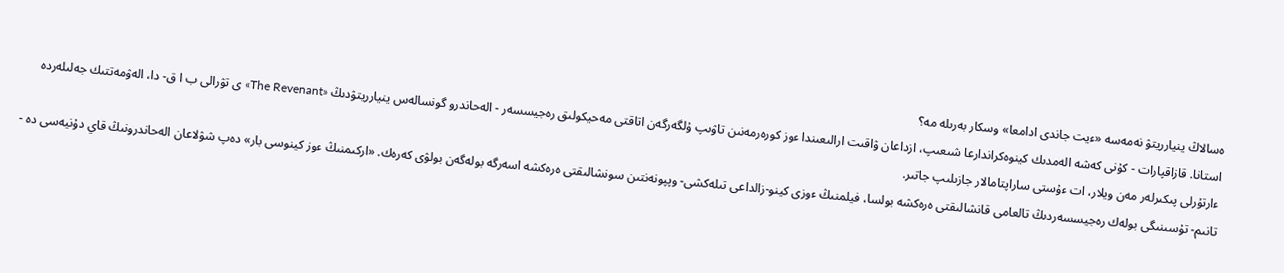ەسالاڭ ينيارريتۋ نەمەسە «ءيت جاندى ادامعا» وسكار بەرىلە مە؟
استانا. قازاقپارات - كۇنى كەشە الەمدىك كينوەكراندارعا شىعىپ، ازداعان ۋاقىت ارالىعىندا ءوز كورەرمەنىن تاۋىپ ۇلگەرگەن اتاقتى مەحيكولىق رەجيسسەر - الەحاندرو گونسالەس ينيارريتۋدىڭ «The Revenant» ى تۋرالى ب ا ق- دا، الەۋمەتتىك جەلىلەردە ءارتۇرلى پىكىرلەر مەن ويلار، ات ءۇستى ساراپتامالار جازىلىپ جاتىر.
تانىم- تۇسىنىگى بولەك رەجيسسەردىڭ تالعامى قانشالىقتى ەرەكشە بولسا، فيلمنىڭ ءوزى كينو-زالداعى تىلەكشى- وپپونەنتىن سونشالىقتى ەرەكشە اسەرگە بولەگەن بولۋى كەرەك. «اركىمنىڭ ءوز كينوسى بار» دەپ شۋلاعان الەحاندرونىڭ قاي دۇنيەسى دە -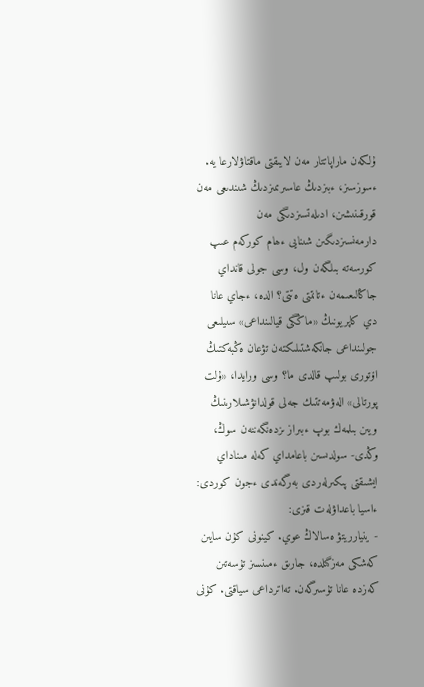ۇلكەن ماراپاتتار مەن لايىقتى ماقتاۋلارعا يە. ءسوزسىز، ءبىزدىڭ عاسىرىمىزدىڭ شىندىعى مەن قورقىنىشىن، ادىلەتسىزدىگى مەن دارمەنسىزدىگىن شىنايى ءھام كوركەم عىپ كورسەتە بىلگەن ول، وسى جولى قانداي جاڭالىعىمەن ءتانتتى ەتتى؟ الدە، ءجاي عانا دي كاپريونىڭ «ماڭگى قيالىنداعى» سىيلىعى جولىنداعى جانكەشتىلىكتەن تۋعان ەڭبەكتىڭ اۆتورى بولىپ قالدى ما؟ وسى ورايدا، «ۇلت پورتالى» الەۋمەتتىك جەلى قولدانۋشىلارىنىڭ ويىن بىلمەك بوپ ءبىراز ىزدەنگەننەن سوڭ، وڭدى- سولدىسىن باعامداي كەلە مىناداي ايشىقتى پىكىرلەردى بەرگەندى ءجون كوردى:
ءاسيا باعداۋلەت قىزى:
- ينيارريتۋ ەسالاڭ عوي. كينونى كۇن سايىن كەشكى مەزگىلدە، جارىق ءمىنسىز تۇسەتىن كەزدە عانا تۇسىرگەن. تەاترداعى سياقتى. كۇنى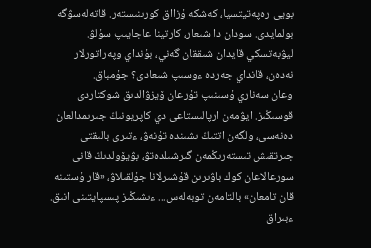بويى رەپەتيتسيا، كەشكە ۇزااق كورىنىستەر. قاتەلەسۋگە بولمايدى. سودان دا شىعار، كارتينا عاجايىپ سۇلۋ. ليۋبەتسكي قايدان شىققان گەني، بۇنداي وپەراتورلار نەدەن، قانداي جەردە ءوسىپ شىعادى؟ جۇمباق.
وعان سەناري ۇسىنىپ تۇرعان ۆيزۋالدىق شوكتاردى قوسىڭىز. ايۋمەن ارپالىستاعى دي كاپريونىڭ جىرىمدالعان دەنەسى، ولگەن اتتىڭ ىشىندە تۇنەۋ، ءتىرى بالىقتى جىرتقىش تىستەرىڭمەن گىرشىلدەتۋ، بۋيۆولدىڭ قانى سورعالاعان كوك باۋىرىن قۇشىرلانا جۇلقىلاۋ، «قار ۇستىنە قان تامعان» بالتامەن توبەلەس... ءىشىڭىز پىسپايتىنى انىق. ءبىراق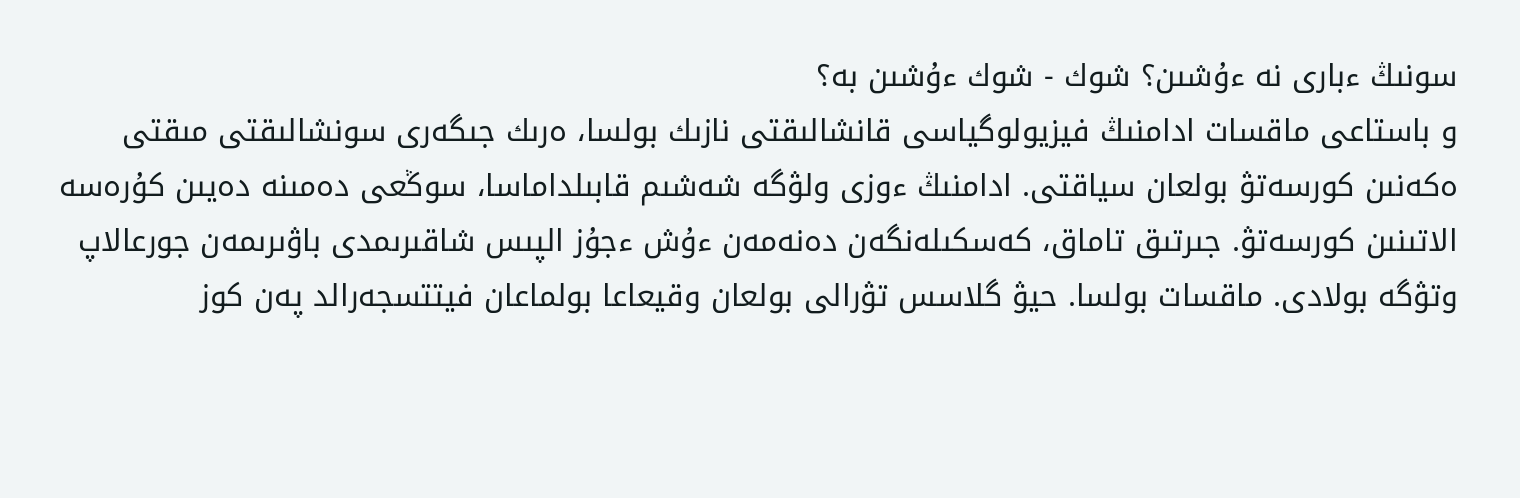سونىڭ ءبارى نە ءۇشىن؟ شوك - شوك ءۇشىن بە؟
و باستاعى ماقسات ادامنىڭ فيزيولوگياسى قانشالىقتى نازىك بولسا، ەرىك جىگەرى سونشالىقتى مىقتى ەكەنىن كورسەتۋ بولعان سياقتى. ادامنىڭ ءوزى ولۋگە شەشىم قابىلداماسا، سوڭعى دەمىنە دەيىن كۇرەسە الاتىنىن كورسەتۋ. جىرتىق تاماق، كەسكىلەنگەن دەنەمەن ءۇش ءجۇز الپىس شاقىرىمدى باۋىرىمەن جورعالاپ وتۋگە بولادى. ماقسات بولسا. حيۋ گلاسس تۋرالى بولعان وقيعاعا بولماعان فيتتسجەرالد پەن كوز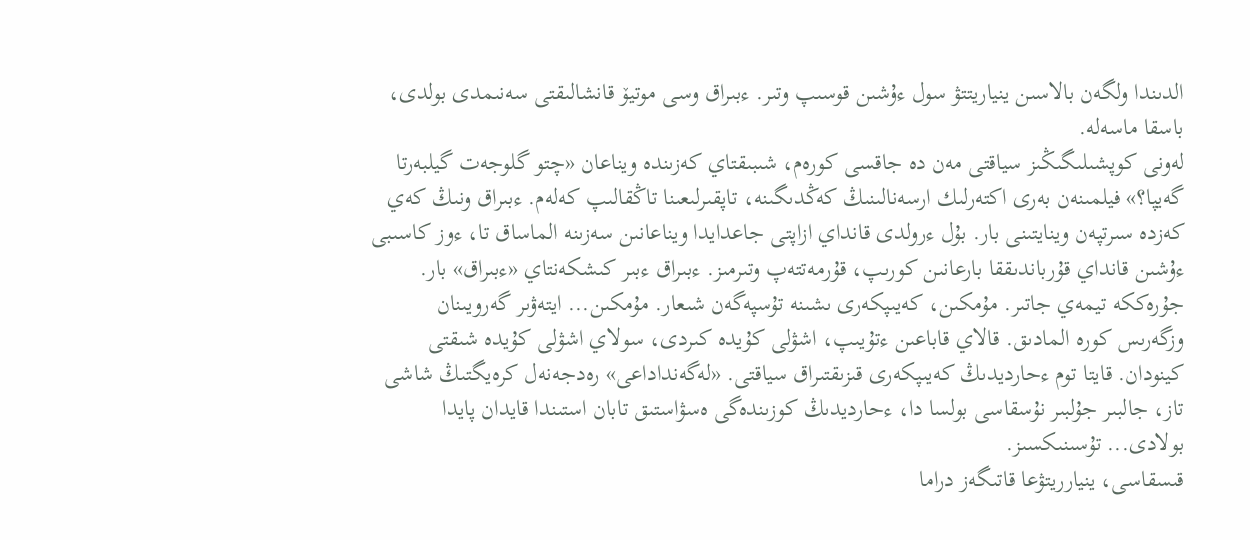الدىندا ولگەن بالاسىن ينياريتتۋ سول ءۇشىن قوسىپ وتىر. ءبىراق وسى موتيۆ قانشالىقتى سەنىمدى بولدى، باسقا ماسەلە.
لەونى كوپشىلىگىڭىز سياقتى مەن دە جاقسى كورەم، شىبىقتاي كەزىندە ويناعان «چتو گلوجەت گيلبەرتا گەيپا؟» فيلمىنەن بەرى اكتەرلىك ارسەنالىنىڭ كەڭدىگىنە، تاپقىرلىعىنا تاڭقالىپ كەلەم. ءبىراق ونىڭ كەي كەزدە سىرتپەن وينايتىنى بار. بۇل ءرولدى قانداي ازاپتى جاعدايدا ويناعانىن سەزىنە الماساق تا، ءوز كاسىبى ءۇشىن قانداي قۇرباندىققا بارعانىن كورىپ، قۇرمەتتەپ وتىرمىز. ءبىراق ءبىر كىشكەنتاي «ءبىراق» بار. جۇرەككە تيمەي جاتىر. مۇمكىن، كەيىپكەرى ىشىنە تۇسپەگەن شىعار. مۇمكىن... ايتەۋىر گەرويىنان وزگەرىس كورە المادىق. قالاي قاباعىن ءتۇيىپ، اشۋلى كۇيدە كىردى، سولاي اشۋلى كۇيدە شىقتى كينودان. قايتا توم ءحارديدىڭ كەيىپكەرى قىزىقتىراق سياقتى. «لەگەنداداعى» رەدجەنەل كرەيگتىڭ شاشى تاز، جالبىر جۇلبىر نۇسقاسى بولسا دا، ءحارديدىڭ كوزىندەگى ەسۋاستىق تابان استىندا قايدان پايدا بولادى... تۇسىنىكسىز.
قىسقاسى، ينيارريتۋعا قاتىگەز دراما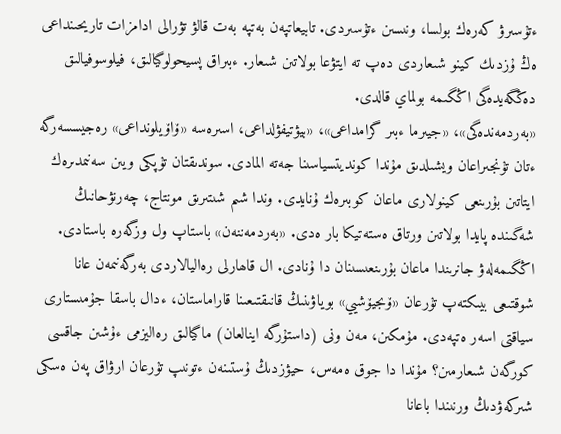ءتۇسىرۋ كەرەك بولسا، ونىسىن ءتۇسىردى. تابيعاتپەن بەتپە بەت قالۋ تۋرالى ادامزات تاريحىنداعى ەڭ ۇزدىك كينو شىعاردى دەپ تە ايتۋعا بولاتىن شىعار. ءبىراق پسيحولوگيالىق، فيلوسوفيالىق دەڭگەيدەگى اڭگىمە بولماي قالدى.
«بەردمەندەگى»، «جيىرما ءبىر گرامداعى»، «بيۋتيفۋلداعى، اسىرەسە «ۆاۆيلونداعى» رەجيسسەرگە ءتان تۇنجىراعان ويشىلدىق مۇندا كونديتسياسىنا جەتە المادى. سوندىقتان تۇپكى ويىن سەنىمدىرەك ايتاتىن بۇرىنعى كينولارى ماعان كوبىرەك ۇنايدى. وندا شىم شىتىرىق مونتاج، چەرنۋحانىڭ شەگىندە پايدا بولاتىن ورتاق ەستەتيكا بار ەدى. «بەردمەننەن» باستاپ ول وزگەرە باستادى. اڭگىمەلەۋ جانرىندا ماعان بۇرىنعىسىنان دا ۇنادى. ال قاھارلى رەاليالاردى بەرگەنىمەن عانا شوقتىعى بيىكتەپ تۇرعان «ۆىجيۆشيي» بوياۋىنىڭ قانىقتىعىنا قاراماستان، ءدال باسقا جۇمىستارى سياقتى اسەر ەتپەدى. مۇمكىن، مەن ونى (داستۇرگە اينالعان) ماگيالىق رەاليزمى ءۇشىن جاقسى كورگەن شىعارمىن؟ مۇندا دا جوق ەمەس، حيۋزدىڭ ۇستىنەن ءتونىپ تۇرعان ارۋاق پەن ەسكى شىركەۋدىڭ ورنىندا باعانا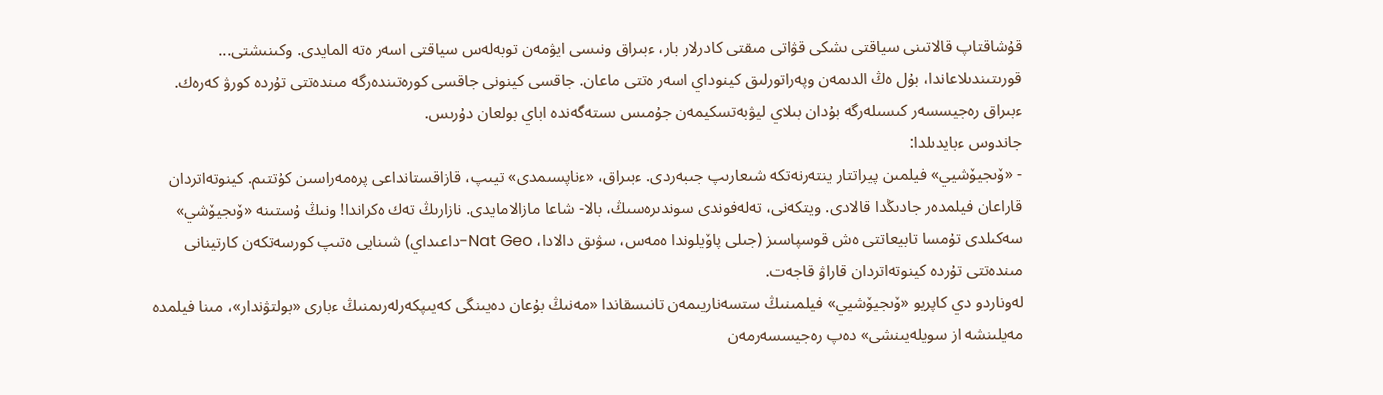قۇشاقتاپ قالاتىنى سياقتى ىشكى قۋاتى مىقتى كادرلار بار، ءبىراق ونىسى ايۋمەن توبەلەس سياقتى اسەر ەتە المايدى. وكىنىشتى...
قورىتىندىلاعاندا، بۇل ەڭ الدىمەن وپەراتورلىق كينوداي اسەر ەتتى ماعان. جاقسى كينونى جاقسى كورەتىندەرگە مىندەتتى تۇردە كورۋ كەرەك. ءبىراق رەجيسسەر كىسىلەرگە بۇدان بىلاي ليۋبەتسكيمەن جۇمىس ىستەگەندە اباي بولعان دۇرىس.
جاندوس ءبايدىلدا:
- «ۆىجيۆشيي» فيلمىن پيراتتار ينتەرنەتكە شىعارىپ جىبەردى. ءبىراق، «ءناپسىمدى» تيىپ، قازاقستانداعى پرەمەراسىن كۇتتىم. كينوتەاتردان قاراعان فيلمدەر جادىڭدا قالادى. ويتكەنى، تەلەفوندى سوندىرەسىڭ، بالا- شاعا مازالامايدى. نازارىڭ تەك ەكراندا! ونىڭ ۇستىنە «ۆىجيۆشي» سەكىلدى تۇمسا تابيعاتتى ەش قوسپاسىز (جىلى پاۆيلوندا ەمەس، سۋىق دالادا، Nat Geo-داعىداي) شىنايى ەتىپ كورسەتكەن كارتينانى مىندەتتى تۇردە كينوتەاتردان قاراۋ قاجەت.
لەوناردو دي كاپريو «ۆىجيۆشيي» فيلمىنىڭ ستسەناريىمەن تانىسقاندا «مەنىڭ بۇعان دەيىنگى كەيىپكەرلەرىمنىڭ ءبارى «بولتۋندار»، مىنا فيلمدە مەيلىنشە از سويلەيىنشى» دەپ رەجيسسەرمەن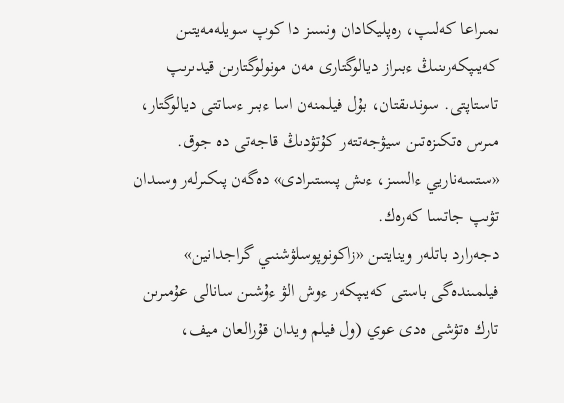ىمىراعا كەلىپ، رەپليكادان ونسىز دا كوپ سويلەمەيتىن كەيىپكەرىنىڭ ءبىراز ديالوگتارى مەن مونولوگتارىن قيدىرىپ تاستاپتى. سوندىقتان، بۇل فيلمنەن اسا ءبىر ءساتتى ديالوگتار، مىرس ەتكىزەتىن سيۋجەتتەر كۇتۋدىڭ قاجەتى دە جوق. «ستسەناريي ءالسىز، ءىش پىستىرادى» دەگەن پىكىرلەر وسىدان تۋىپ جاتسا كەرەك.
دجەرارد باتلەر وينايتىن «زاكونوپوسلۋشنىي گراجدانين» فيلمىندەگى باستى كەيىپكەر ءوش الۋ ءۇشىن سانالى عۇمىرىن تارك ەتۋشى ەدى عوي (ول فيلم ويدان قۇرالعان ميف،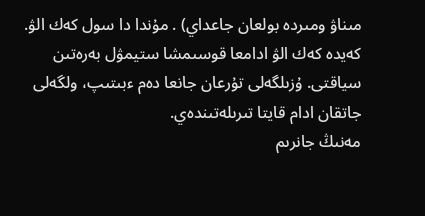مىناۋ ومىردە بولعان جاعداي) . مۇندا دا سول كەك الۋ. كەيدە كەك الۋ ادامعا قوسىمشا ستيمۋل بەرەتىن سياقتى. ۇزىلگەلى تۇرعان جانعا دەم ءبىتىپ، ولگەلى جاتقان ادام قايتا تىرىلەتىندەي.
مەنىڭ جانرىم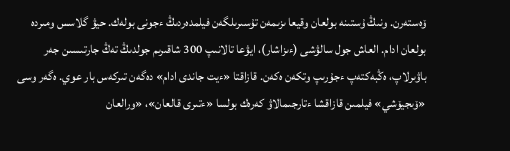ۆەستەرن. ونىڭ ۇستىنە بولعان وقيعا ىزىمەن تۇسىرىلگەن فيلمدەردىڭ ءجونى بولەك. حيۋ گلاسس ومىردە بولعان ادام. العاش جول سالۋشى (ءىزاشار)، ايۋعا تالانىپ 300 شاقىرىم جولدىڭ تەڭ جارتىسىن جەر باۋىرلاپ، ەڭبەكتەپ ءجۇرىپ وتكەن ەكەن. قازاقتا «ءيت جاندى ادام» دەگەن تىركەس بار عوي. ەگەر وسى «ۆىجيۆشي» فيلمىن قازاقشا ءتارجىمالاۋ كەرەك بولسا «ءتىرى قالعان»، «ورالعان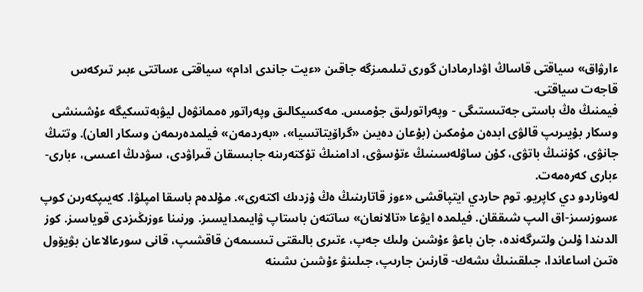ءارۋاق» سياقتى قاساڭ اۋدارمادان گورى تىلىمىزگە جاقىن «ءيت جاندى ادام» سياقتى ءساتتى ءبىر تىركەس قاجەت سياقتى.
فيمنىڭ ەڭ باستى جەتىستىگى - وپەراتورلىق جۇمىس. مەكسيكالىق وپەراتور ەممانۋەل ليۋبەتسكيگە ءۇشىنشى وسكار بۇيىرىپ قالۋى ابدەن مۇمكىن (بۇعان دەيىن «گراۆيتاتسيا»، «بەردمەن» فيلمدەرىمەن وسكار العان). وتتىڭ جانۋى، كۇننىڭ باتۋى، كۇن ساۋلەسىنىڭ ءتۇسۋى، ادامنىڭ تۇكتەرىنە جابىسقان قىراۋدى، سۋدىڭ اعىسى، ءبارى- ءبارى كەرەمەت.
لەوناردو دي كاپريو. توم حاردي ايتپاقشى «ءوز قاتارىنىڭ ەڭ ۇزدىك اكتەرى». مۇلدەم باسقا امپلۋا. كەيىپكەرىن كوپ ءسوزسىز-اق الىپ شىققان. فيلمدە ايۋعا «تالانعان» ساتتەن باستاپ ۋايىمدايسىز. ورنىنا ءوزىڭىزدى قوياسىز. كوز الدىندا ۇلىن ولتىرگەندە، جان باعۋ ءۇشىن ولىك جەپ، ءتىرى بالىقتى تىسىمەن قاقشىپ، قانى سورعالاعان بۋيۆول ەتىن اساعاندا، جىلقىنىڭ ىشەك- قارنىن جارىپ، جىلىنۋ ءۇشىن ىشىنە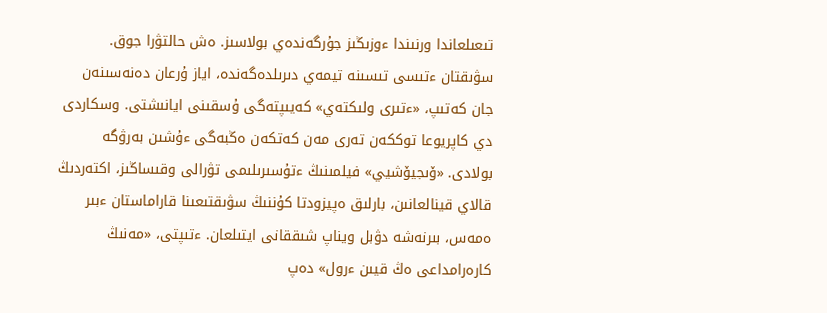تىعىلعاندا ورنىندا ءوزىڭىز جۇرگەندەي بولاسىز. ەش حالتۋرا جوق. سۋىقتان ءتىسى تىسىنە تيمەي دىرىلدەگەندە، اياز ۇرعان دەنەسىنەن جان كەتىپ، «ءتىرى ولىكتەي» كەيىپتەگى ۇسقىنى ايانىشتى. وسكاردى دي كاپريوعا توككەن تەرى مەن كەتكەن ەڭبەگى ءۇشىن بەرۋگە بولادى. «ۆىجيۆشيي» فيلمىنىڭ ءتۇسىرىلىمى تۋرالى وقىساڭىز، اكتەردىڭ قالاي قينالعانىن، بارلىق ەپيزودتا كۇننىڭ سۋىقتىعىنا قاراماستان ءبىر ەمەس، بىرنەشە دۋبل ويناپ شىققانى ايتىلعان. ءتىپتى، «مەنىڭ كارەرامداعى ەڭ قيىن ءرول» دەپ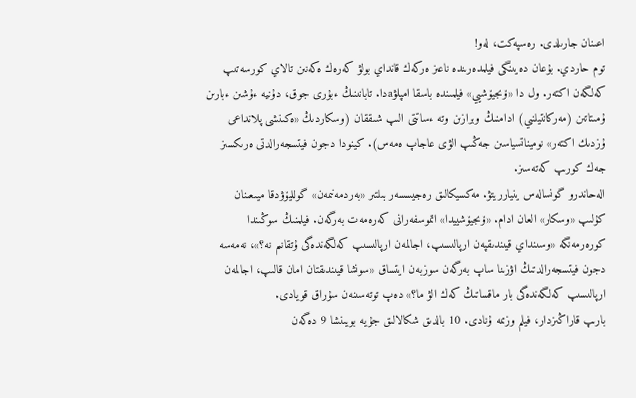اعىنان جارىلدى. رەسپەكت، لەو!
توم حاردي. بۇعان دەيىنگى فيلمدەرىندە ناعىز ەركەك قانداي بولۋ كەرەك ەكەنىن تالاي كورسەتىپ كەلگەن اكتەر. ول دا «ۆىجيۆشيي» فيلمىندە باسقا امپلۋaدا. تابانىنىڭ ءبۇرى جوق، دۇنيە ءۇشىن ءبارىن ۇمىتاتىن (مەركانتيلنىي) ادامنىڭ وبرازىن وتە ءساتتى الىپ شىققان (وسكاردىڭ «ەكىنشى پلانداعى ۇزدىك اكتەر» نوميناتسياسىن جەڭىپ الۋى عاجاپ ەمەس). كينودا دجون فيتسجەرالدتى ەرىكسىز جەك كورىپ كەتەسىز.
الەحاندرو گونسالەس ينيارريتۋ. مەكسيكالىق رەجيسسەر بىلتىر «بەردمەنىمەن» گولليۆۋدقا ميىعىنان كۇلىپ «وسكار» العان ادام. «ۆىجيۆشييدا» اتموسفەرانى كەرەمەت بەرگەن. فيلمنىڭ سوڭىندا كورەرمەنگە «وسىنداي قيىندىقپەن ارپالىسىپ، اجالمەن ارپالىسىپ كەلگەندەگى ۇتقانىم نە؟»، نەمەسە دجون فيتسجەرالدتىڭ اۋزىنا ساپ بەرگەن سوزبەن ايتساق «سونشا قيىندىقتان امان قالىپ، اجالمەن ارپالىسىپ كەلگەندەگى بار ماقساتىڭ كەك الۋ ما؟» دەپ توتەسىنەن سۇراق قويادى.
بارىپ قاراڭىزدار، فيلم وزىمە ۇنادى. 10 بالدىق شكالالىق جۇيە بويىنشا 9 دەگەن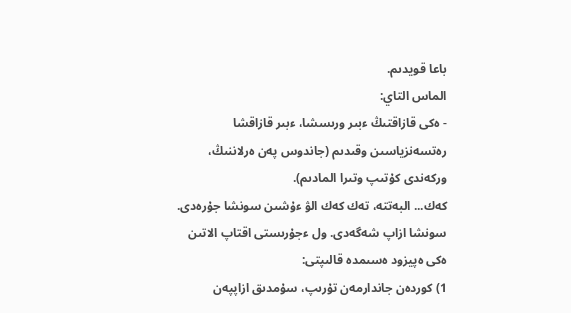باعا قويدىم.
الماس التاي:
- ەكى قازاقتىڭ ءبىر ورىسشا، ءبىر قازاقشا رەتسەنزياسىن وقىدىم (جاندوس پەن ەرلاننىڭ، وركەندى كۇتىپ وتىرا المادىم).
كەك... البەتتە، تەك كەك الۋ ءۇشىن سونشا جۇرەدى. سونشا ازاپ شەگەدى. ول ءجۇرىستى اقتاپ الاتىن ەكى ەپيزود ەسىمدە قالىپتى:
1) كوردەن جاندارمەن تۇرىپ، سۇمدىق ازاپپەن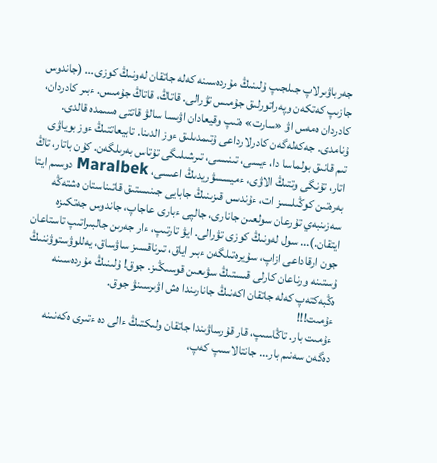جەرباۋىرلاپ جىلجىپ ۇلىنىڭ مۇردەسىنە كەلە جاتقان لەونىڭ كوزى... (جاندوس جازىپ كەتكەن وپەراتورلىق جۇمىس تۋرالى. قاتاڭ، قاتاڭ جۇمىس. ءبىر كادردان، كادردان ەمەس اۋ «سارت» ەتىپ وقيعادان اۋىسا سالۋ قاتتى ەسىمدە قالدى. ۇنامدى. جەكەلەگەن كادرلارداعى ۇتىمدىلىق ءوز الدىنا. تابيعاتتىڭ ءوز بوياۋى تىم قانىق بولماسا دا، ءيسى، تىنىسى، تىرشىلىگى تۇتاس بەرىلگەن. كۇن باتار، تاڭ اتار، تۇنگى وتتىڭ الاۋى، ءميسسۋريدىڭ اعىسى، Maralbek دوسىم ايتا بەرەتىن كوڭىلسىز ات، ءۇندىس قىزىنىڭ جابايى جىنىستىق قاتىناستان ەشتەڭە سەزىنبەي تۇرعان سولعىن جانارى، جالپى ءبارى عاجاپ، جاندوس جەتكىزە ايتقان.)... سول لەونىڭ كوزى تۋرالى. ايۋ تارتىپ، ءار جەرىن جالبىراتىپ تاستاعان جون ارقاداعى ازاپ، سۇيرەتىلگەن ءبىر اياق، تىرناقسىز ساۋساق، يەللوۋستوۋننىڭ ۇستىنە ورناعان كارلى قىستىڭ سۋىعىن قوسىڭىز. جوق! ۇلىنىڭ مۇردەسىنە ەڭبەكتەپ كەلە جاتقان اكەنىڭ جانارىندا ەش اۋىرسىنۋ جوق.
ءۇمىت!!!
ءۇمىت بار. تاڭاسىپ، قار قۇرساۋىندا جاتقان ولىكتىڭ ءالى دە ءتىرى ەكەنىنە دەگەن سەنىم بار... جانتالاسىپ كەپ،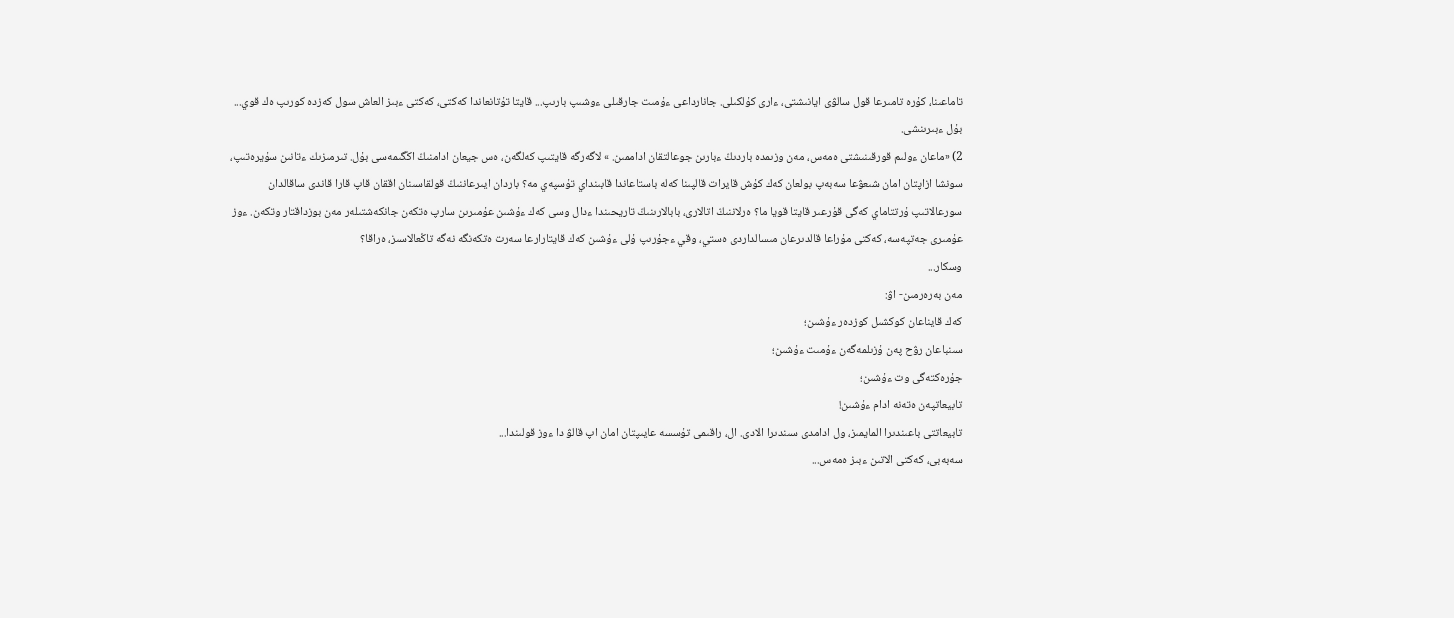تاماعىنا، كۇرە تامىرعا قول سالۋى ايانىشتى، ءارى كۇلكىلى. جانارداعى ءۇمىت جارقىلى ءوشىپ بارىپ... قايتا تۇتانعاندا كەكتى، كەكتى ءبىز العاش سول كەزدە كورىپ ەك قوي... بۇل ءبىرىنشى.
2) «ماعان ءولىم قورقىنىشتى ەمەس، مەن وزىمدە باردىڭ ءبارىن جوعالتقان اداممىن. » لاگەرگە قايتىپ كەلگەن، ەس جيعان ادامنىڭ اڭگىمەسى بۇل. تىرمىزىك ءتانىن سۇيرەتىپ، سونشا ازاپتان امان شىعۋعا سەبەپ بولعان كەك كۇش قايرات قالپىنا كەلە باستاعاندا قابىنداي تۇسپەي مە؟ باردان ايىرعاننىڭ قولقاسىنان اققان قاپ قارا قاندى ساقالدان سورعالاتىپ ۇرتتاماي كەگى قۇرعىر قايتا قويا ما؟ ەرلاننىڭ اتالارى، بابالارىنىڭ تاريحىندا ءدال وسى كەك ءۇشىن عۇمىرىن سارپ ەتكەن جانكەشتىلەر مەن بوزداقتار وتكەن. ءوز عۇمىرى جەتپەسە، كەكتى مۇراعا قالدىرعان مىسالداردى ەستي، وقي ءجۇرىپ ۇلى ءۇشىن كەك قايتارارعا سەرت ەتكەنگە نەگە تاڭعالاسىز، ەراقا؟
وسكار...
مەن بەرەرمىن- اۋ:
كەك قايناعان كوكشىل كوزدەر ءۇشىن؛
سىنباعان رۋح پەن ۇزىلمەگەن ءۇمىت ءۇشىن؛
جۇرەكتەگى وت ءۇشىن؛
تابيعاتپەن ەتەنە ادام ءۇشىن!
تابيعاتتى باعىندىرا المايمىز، ول ادامدى سىندىرا الادى. ال، راقىمى تۇسسە عايىپتان امان اپ قالۋ دا ءوز قولىندا...
سەبەبى، كەكتى الاتىن ءبىز ەمەس...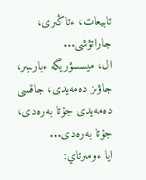تابيعات، ءتاڭىرى، جاراتۋشى...
ال، ميسسۋريگە ءبارىبىر، جاۋىز دەمەيدى، جاقسى دەمەيدى جۇتا بەرەدى، جۇتا بەرەدى...
ايا ءومىرتاي: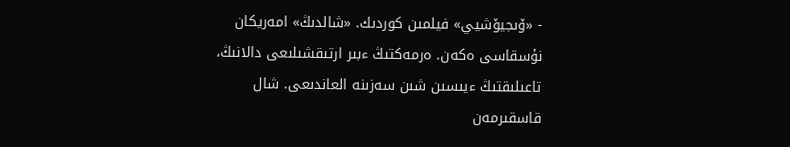- «ۆىجيۆشيي» فيلمىن كوردىك. «شالدىڭ» امەريكان نۇسقاسى ەكەن. ەرمەكتىڭ ءبىر ارتىقشىلىعى دالانىڭ، تاعىلىقتىڭ ءيىسىن شىن سەزىنە العاندىعى. شال قاسقىرمەن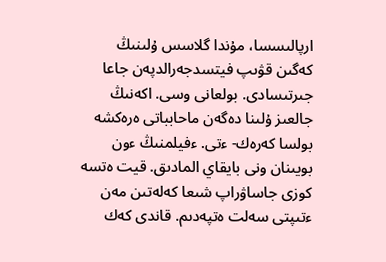ارپالىسسا، مۇندا گلاسس ۇلىنىڭ كەگىن قۋىپ فيتسدجەرالدپەن جاعا جىرتىسادى. بولعانى وسى. اكەنىڭ جالعىز ۇلىنا دەگەن ماحابباتى ەرەكشە بولسا كەرەك- ءتى. ءفيلمنىڭ ءون بويىنان ونى بايقاي المادىق. قيت ەتسە كوزى جاساۋراپ شىعا كەلەتىن مەن ءتىپتى سەلت ەتپەدىم. قاندى كەك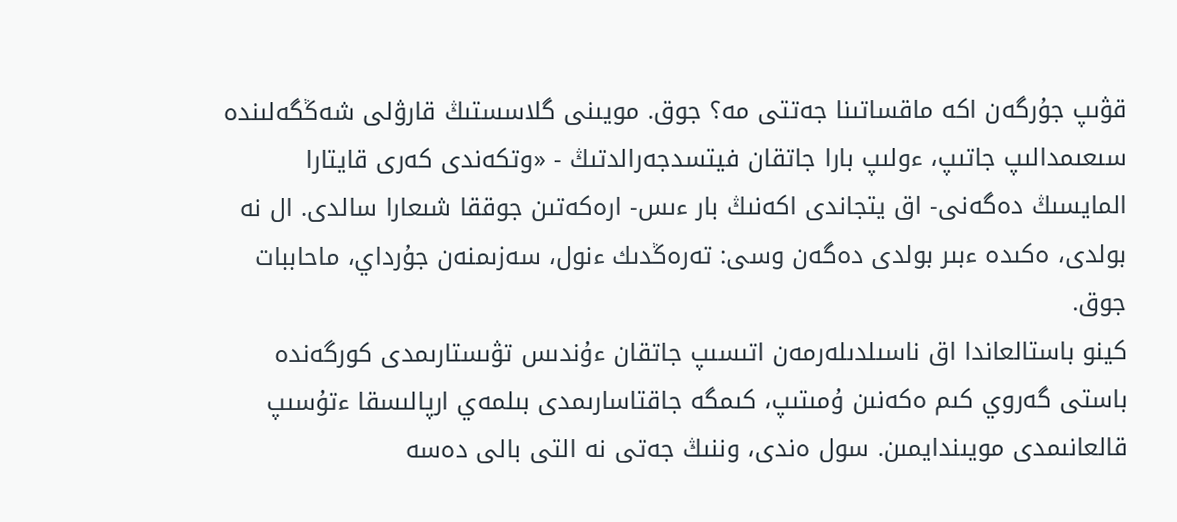قۋىپ جۇرگەن اكە ماقساتىنا جەتتى مە؟ جوق. مويىنى گلاسستىڭ قارۋلى شەڭگەلىندە سىعىمدالىپ جاتىپ، ءولىپ بارا جاتقان فيتسدجەرالدتىڭ - «وتكەندى كەرى قايتارا المايسىڭ دەگەنى- اق يتجاندى اكەنىڭ بار ءىس- ارەكەتىن جوققا شىعارا سالدى. ال نە بولدى، ەكىدە ءبىر بولدى دەگەن وسى: تەرەڭدىك ءنول، سەزىمنەن جۇرداي، ماحاببات جوق.
كينو باستالعاندا اق ناسىلدىلەرمەن اتىسىپ جاتقان ءۇندىس تۋىستارىمدى كورگەندە باستى گەروي كىم ەكەنىن ۇمىتىپ، كىمگە جاقتاسارىمدى بىلمەي ارپالىسقا ءتۇسىپ قالعانىمدى مويىندايمىن. سول ەندى، وننىڭ جەتى نە التى بالى دەسە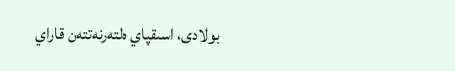بولادى، اسىقپاي ەلتەرنەتتەن قاراي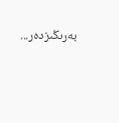بەرىڭىزدەر...